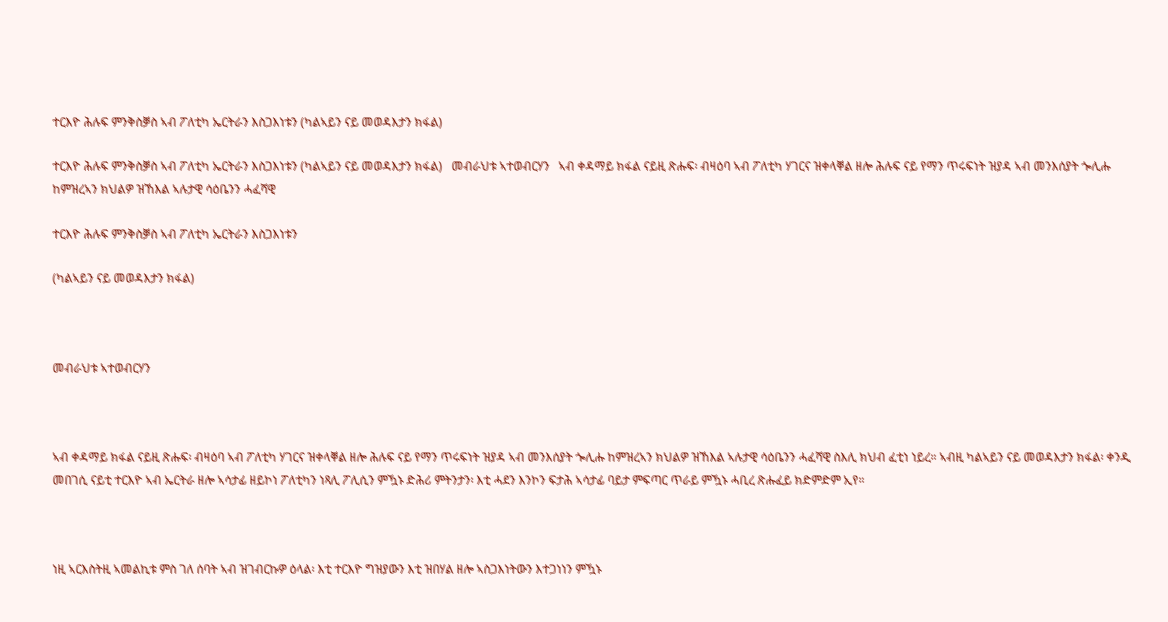ተርእዮ ሕሉፍ ምንቅስቓስ ኣብ ፖለቲካ ኤርትራን እስጋእነቱን (ካልኣይን ናይ መወዳእታን ክፋል)

ተርእዮ ሕሉፍ ምንቅስቓስ ኣብ ፖለቲካ ኤርትራን እስጋእነቱን (ካልኣይን ናይ መወዳእታን ክፋል)   መብራህቱ ኣተወብርሃን   ኣብ ቀዳማይ ክፋል ናይዚ ጽሑፍ፡ ብዛዕባ ኣብ ፖለቲካ ሃገርና ዝቀላቐል ዘሎ ሕሉፍ ናይ የማን ጥሩፍነት ዝያዳ ኣብ መንእሰያት ጐሊሑ ከምዝረኣን ክህልዎ ዝኸእል ኣሉታዊ ሳዕቤንን ሓፈሻዊ

ተርእዮ ሕሉፍ ምንቅስቓስ ኣብ ፖለቲካ ኤርትራን እስጋእነቱን

(ካልኣይን ናይ መወዳእታን ክፋል)



መብራህቱ ኣተወብርሃን



ኣብ ቀዳማይ ክፋል ናይዚ ጽሑፍ፡ ብዛዕባ ኣብ ፖለቲካ ሃገርና ዝቀላቐል ዘሎ ሕሉፍ ናይ የማን ጥሩፍነት ዝያዳ ኣብ መንእሰያት ጐሊሑ ከምዝረኣን ክህልዎ ዝኸእል ኣሉታዊ ሳዕቤንን ሓፈሻዊ ስእሊ ክህብ ፈቲነ ነይረ። ኣብዚ ካልኣይን ናይ መወዳእታን ክፋል፡ ቀንዲ መበገሲ ናይቲ ተርእዮ ኣብ ኤርትራ ዘሎ ኣሳታፊ ዘይኮነ ፖለቲካን ነጻሊ ፖሊሲን ምዃኑ ድሕሪ ምትንታን፡ እቲ ሓደን እንኮን ፍታሕ ኣሳታፊ ባይታ ምፍጣር ጥራይ ምዃኑ ሓቢረ ጽሑፈይ ክድምድም ኢየ።



ነዚ ኣርእስትዚ ኣመልኪቱ ምስ ገለ ሰባት ኣብ ዝገብርኩዎ ዕላል፡ እቲ ተርእዮ ግዝያውን እቲ ዝበሃል ዘሎ ኣስጋእነትውን እተጋነነን ምዃኑ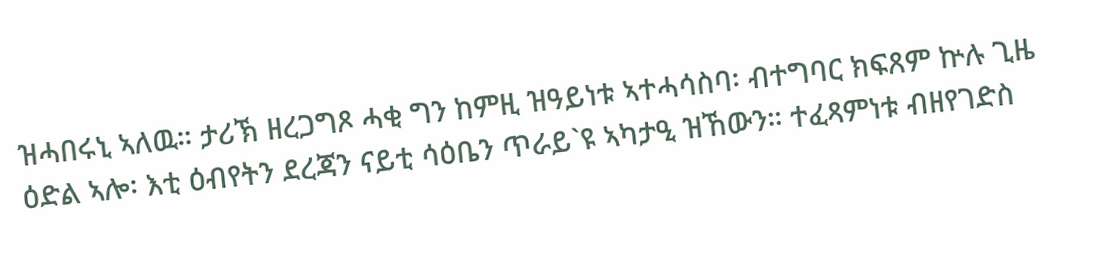ዝሓበሩኒ ኣለዉ። ታሪኽ ዘረጋግጾ ሓቂ ግን ከምዚ ዝዓይነቱ ኣተሓሳስባ፡ ብተግባር ክፍጸም ኵሉ ጊዜ ዕድል ኣሎ፡ እቲ ዕብየትን ደረጃን ናይቲ ሳዕቤን ጥራይ`ዩ ኣካታዒ ዝኸውን። ተፈጻምነቱ ብዘየገድስ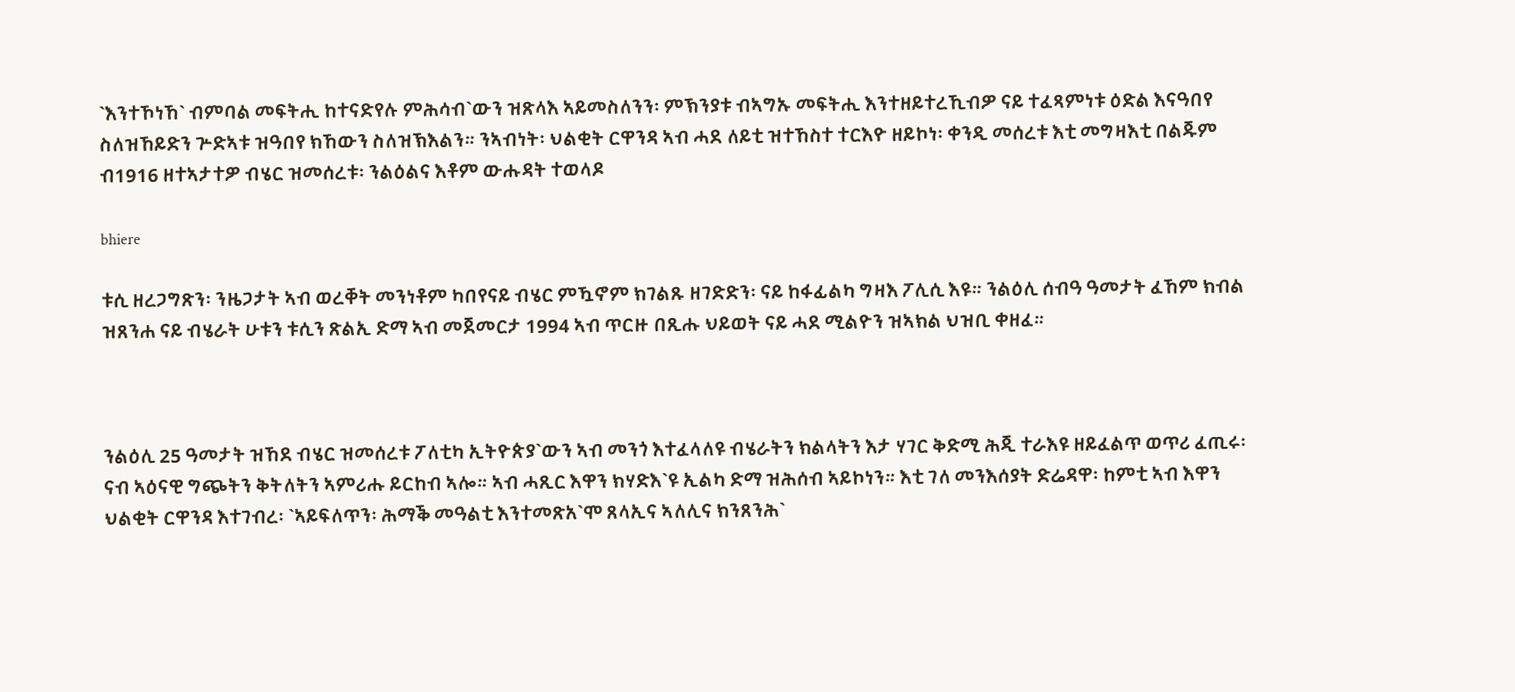`እንተኾነኸ` ብምባል መፍትሒ ከተናድየሉ ምሕሳብ`ውን ዝጽላእ ኣይመስለንን፡ ምኽንያቱ ብኣግኡ መፍትሒ እንተዘይተረኺብዎ ናይ ተፈጻምነቱ ዕድል እናዓበየ ስለዝኸይድን ጕድኣቱ ዝዓበየ ክኸውን ስለዝኽእልን። ንኣብነት፡ ህልቂት ርዋንዳ ኣብ ሓደ ለይቲ ዝተኸስተ ተርእዮ ዘይኮነ፡ ቀንዲ መሰረቱ እቲ መግዛእቲ በልጁም ብ1916 ዘተኣታተዎ ብሄር ዝመሰረቱ፡ ንልዕልና እቶም ውሑዳት ተወላዶ

bhiere

ቱሲ ዘረጋግጽን፡ ንዜጋታት ኣብ ወረቐት መንነቶም ካበየናይ ብሄር ምዃኖም ክገልጹ ዘገድድን፡ ናይ ከፋፊልካ ግዛእ ፖሊሲ እዩ። ንልዕሊ ሰብዓ ዓመታት ፈኸም ክብል ዝጸንሐ ናይ ብሄራት ሁቱን ቱሲን ጽልኢ ድማ ኣብ መጀመርታ 1994 ኣብ ጥርዙ በጺሑ ህይወት ናይ ሓደ ሚልዮን ዝኣክል ህዝቢ ቀዘፈ።



ንልዕሊ 25 ዓመታት ዝኸደ ብሄር ዝመሰረቱ ፖለቲካ ኢትዮጵያ`ውን ኣብ መንጎ እተፈላለዩ ብሄራትን ክልላትን እታ ሃገር ቅድሚ ሕጂ ተራእዩ ዘይፈልጥ ወጥሪ ፈጢሩ፡ ናብ ኣዕናዊ ግጭትን ቅትለትን ኣምሪሑ ይርከብ ኣሎ። ኣብ ሓጺር እዋን ክሃድእ`ዩ ኢልካ ድማ ዝሕሰብ ኣይኮነን። እቲ ገለ መንእሰያት ድሬዳዋ፡ ከምቲ ኣብ እዋን ህልቂት ርዋንዳ እተገብረ፡ `ኣይፍለጥን፡ ሕማቕ መዓልቲ እንተመጽአ`ሞ ጸላኢና ኣለሊና ክንጸንሕ`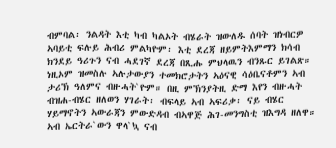ብምባል፡ ንልዳት እቲ ካብ ካልኦት ብሄራት ዝውለዱ ሰባት ዝነብርዎ ኣባይቲ ፍሉይ ሕብሪ ምልካዮም፡ እቲ ደረጃ ዘይምትእምማን ክሳብ ክንደይ ዓሪጉን ናብ ሓደገኛ ደረጃ በጺሑ ምህላዉን ብንጹር ይገልጽ። ነዚኦም ዝመስሉ ኣሉታውያን ተመክሮታትን ኣዕናዊ ሳዕቤናቶምን ኣብ ታሪኽ ዓለምና ብዙሓት`ዮም። በዚ ምኽንያትዚ ድማ እየን ብዙሓት ብዝሐ-ብሄር ዘለወን ሃገራት፡ ብፍላይ ኣብ ኣፍሪቃ፡ ናይ ብሄር ሃይማኖትን ኣውራጃን ምውድዳብ ብኣዋጅ ሕገ-መንግስቲ ዝእግዳ ዘለዋ። ኣብ ኤርትራ`ውን ዋላ`ኳ ናብ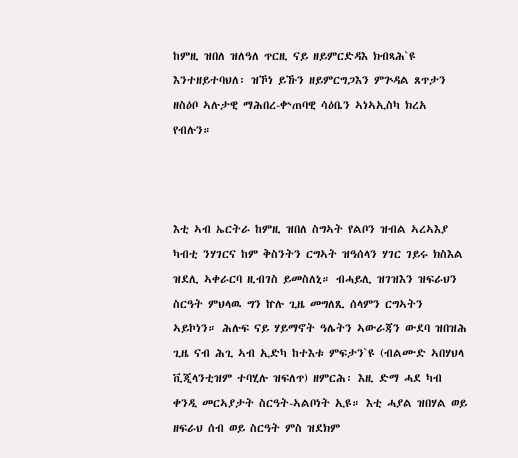ከምዚ ዝበለ ዝለዓለ ጥርዚ ናይ ዘይምርድዳእ ክብጻሕ`ዩ እንተዘይተባህለ፡ ዝኾነ ይኹን ዘይምርግጋእን ምጕዳል ጸጥታን ዘስዕቦ ኣሉታዊ ማሕበረ-ቍጠባዊ ሳዕቤን ኣነኣኢስካ ክረአ የብሉን።



እቲ ኣብ ኤርትራ ከምዚ ዝበለ ስግኣት የልቦን ዝብል ኣረኣእያ ካብቲ ንሃገርና ከም ቅስንትን ርግኣት ዝዓሰላን ሃገር ገይሩ ክስእል ዝደሊ ኣቀራርባ ዚብገስ ይመስለኒ። ብሓይሊ ዝገዝእን ዝፍራህን ስርዓት ምህላዉ ግን ኵሉ ጊዜ መግለጺ ሰላምን ርግኣትን ኣይኮነን። ሕሉፍ ናይ ሃይማኖት ዓሌትን ኣውራጃን ውደባ ዝበዝሕ ጊዜ ናብ ሕጊ ኣብ ኢድካ ከተእቱ ምፍታን`ዩ (ብልሙድ ኣበሃህላ ቪጂላንቲዝም ተባሂሉ ዝፍለጥ) ዘምርሕ፡ እዚ ድማ ሓደ ካብ ቀንዲ መርኣያታት ስርዓት-ኣልቦነት ኢዩ። እቲ ሓያል ዝበሃል ወይ ዘፍራህ ሰብ ወይ ስርዓት ምስ ዝደክም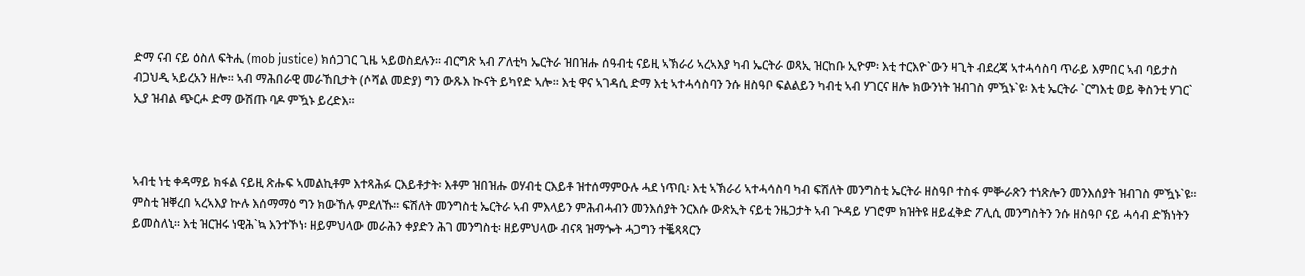ድማ ናብ ናይ ዕስለ ፍትሒ (mob justice) ክሰጋገር ጊዜ ኣይወስደሉን። ብርግጽ ኣብ ፖለቲካ ኤርትራ ዝበዝሑ ሰዓብቲ ናይዚ ኣኽራሪ ኣረኣእያ ካብ ኤርትራ ወጻኢ ዝርከቡ ኢዮም፡ እቲ ተርእዮ`ውን ዛጊት ብደረጃ ኣተሓሳስባ ጥራይ እምበር ኣብ ባይታስ ብጋህዲ ኣይረአን ዘሎ። ኣብ ማሕበራዊ መራኸቢታት (ሶሻል መድያ) ግን ውጹእ ኲናት ይካየድ ኣሎ። እቲ ዋና ኣገዳሲ ድማ እቲ ኣተሓሳስባን ንሱ ዘስዓቦ ፍልልይን ካብቲ ኣብ ሃገርና ዘሎ ክውንነት ዝብገስ ምዃኑ`ዩ፡ እቲ ኤርትራ `ርግእቲ ወይ ቅስንቲ ሃገር` ኢያ ዝብል ጭርሖ ድማ ውሽጡ ባዶ ምዃኑ ይረድእ።



ኣብቲ ነቲ ቀዳማይ ክፋል ናይዚ ጽሑፍ ኣመልኪቶም እተጻሕፉ ርእይቶታት፡ እቶም ዝበዝሑ ወሃብቲ ርእይቶ ዝተሰማምዑሉ ሓደ ነጥቢ፡ እቲ ኣኽራሪ ኣተሓሳስባ ካብ ፍሽለት መንግስቲ ኤርትራ ዘስዓቦ ተስፋ ምቝራጽን ተነጽሎን መንእሰያት ዝብገስ ምዃኑ`ዩ። ምስቲ ዝቐረበ ኣረኣእያ ኵሉ እሰማማዕ ግን ክውኸሉ ምደለኹ። ፍሽለት መንግስቲ ኤርትራ ኣብ ምእላይን ምሕብሓብን መንእሰያት ንርእሱ ውጽኢት ናይቲ ንዜጋታት ኣብ ጕዳይ ሃገሮም ክዝትዩ ዘይፈቅድ ፖሊሲ መንግስትን ንሱ ዘስዓቦ ናይ ሓሳብ ድኽነትን ይመስለኒ። እቲ ዝርዝሩ ነዊሕ`ኳ እንተኾነ፡ ዘይምህላው መራሕን ቀያድን ሕገ መንግስቲ፡ ዘይምህላው ብናጻ ዝማጐት ሓጋግን ተቘጻጻርን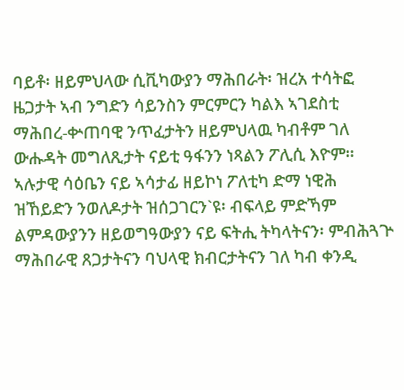ባይቶ፡ ዘይምህላው ሲቪካውያን ማሕበራት፡ ዝረአ ተሳትፎ ዜጋታት ኣብ ንግድን ሳይንስን ምርምርን ካልእ ኣገደስቲ ማሕበረ-ቍጠባዊ ንጥፈታትን ዘይምህላዉ ካብቶም ገለ ውሑዳት መግለጺታት ናይቲ ዓፋንን ነጻልን ፖሊሲ እዮም። ኣሉታዊ ሳዕቤን ናይ ኣሳታፊ ዘይኮነ ፖለቲካ ድማ ነዊሕ ዝኸይድን ንወለዶታት ዝሰጋገርን`ዩ፡ ብፍላይ ምድኻም ልምዳውያንን ዘይወግዓውያን ናይ ፍትሒ ትካላትናን፡ ምብሕጓጕ ማሕበራዊ ጸጋታትናን ባህላዊ ክብርታትናን ገለ ካብ ቀንዲ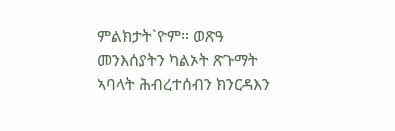ምልክታት`ዮም። ወጽዓ መንእሰያትን ካልኦት ጽጉማት ኣባላት ሕብረተሰብን ክንርዳእን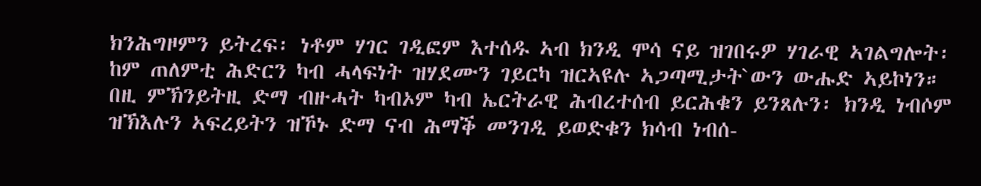ክንሕግዞምን ይትረፍ፡ ነቶም ሃገር ገዲፎም እተሰዱ ኣብ ክንዲ ሞሳ ናይ ዝገበሩዎ ሃገራዊ ኣገልግሎት፡ ከም ጠለምቲ ሕድርን ካብ ሓላፍነት ዝሃደሙን ገይርካ ዝርኣዩሉ ኣጋጣሚታት`ውን ውሑድ ኣይኮነን። በዚ ምኽንይትዚ ድማ ብዙሓት ካብኦም ካብ ኤርትራዊ ሕብረተሰብ ይርሕቁን ይንጸሉን፡ ክንዲ ነብሶም ዝኽእሉን ኣፍረይትን ዝኾኑ ድማ ናብ ሕማቕ መንገዲ ይወድቁን ክሳብ ነብሰ-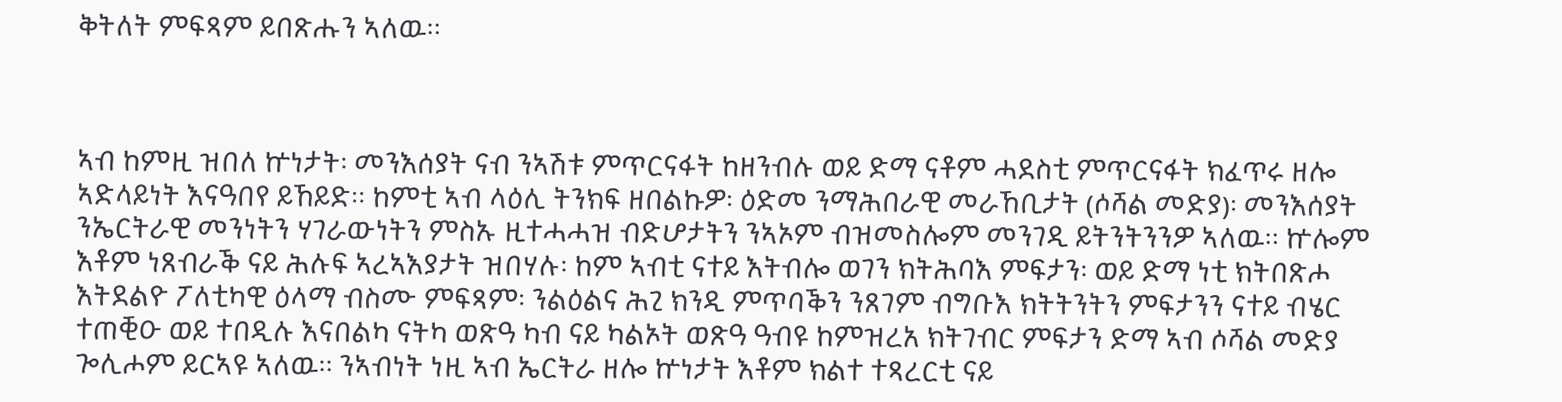ቅትለት ምፍጻም ይበጽሑን ኣለዉ።



ኣብ ከምዚ ዝበለ ኵነታት፡ መንእሰያት ናብ ንኣሽቱ ምጥርናፋት ከዘንብሉ ወይ ድማ ናቶም ሓደስቲ ምጥርናፋት ክፈጥሩ ዘሎ ኣድላይነት እናዓበየ ይኸይድ። ከምቲ ኣብ ላዕሊ ትንክፍ ዘበልኩዎ፡ ዕድመ ንማሕበራዊ መራኸቢታት (ሶሻል መድያ)፡ መንእሰያት ንኤርትራዊ መንነትን ሃገራውነትን ምስኡ ዚተሓሓዝ ብድሆታትን ንኣኦም ብዝመስሎም መንገዲ ይትንትንንዎ ኣለዉ። ኵሎም እቶም ነጸብራቕ ናይ ሕሉፍ ኣረኣእያታት ዝበሃሉ፡ ከም ኣብቲ ናተይ እትብሎ ወገን ክትሕባእ ምፍታን፡ ወይ ድማ ነቲ ክትበጽሖ እትደልዮ ፖለቲካዊ ዕላማ ብስሙ ምፍጻም፡ ንልዕልና ሕጊ ክንዲ ምጥባቕን ንጸገም ብግቡእ ክትትንትን ምፍታንን ናተይ ብሄር ተጠቒዑ ወይ ተበዲሉ እናበልካ ናትካ ወጽዓ ካብ ናይ ካልኦት ወጽዓ ዓብዩ ከምዝረአ ክትገብር ምፍታን ድማ ኣብ ሶሻል መድያ ጐሊሖም ይርኣዩ ኣለዉ። ንኣብነት ነዚ ኣብ ኤርትራ ዘሎ ኵነታት እቶም ክልተ ተጻረርቲ ናይ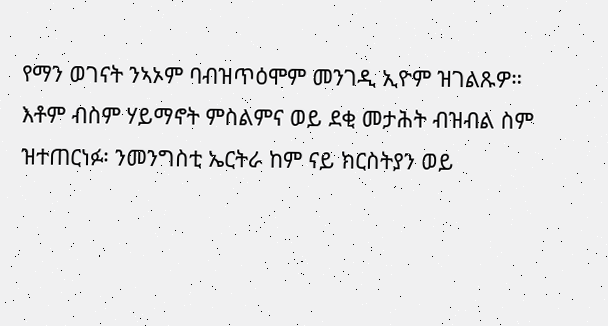የማን ወገናት ንኣኦም ባብዝጥዕሞም መንገዲ ኢዮም ዝገልጹዎ። እቶም ብስም ሃይማኖት ምስልምና ወይ ደቂ መታሕት ብዝብል ስም ዝተጠርነፉ፡ ንመንግስቲ ኤርትራ ከም ናይ ክርስትያን ወይ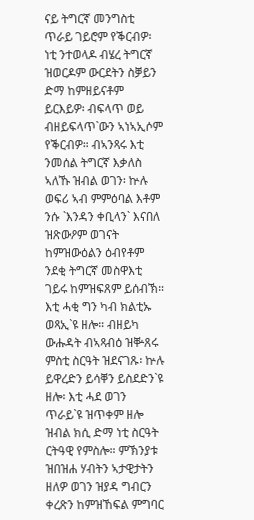ናይ ትግርኛ መንግስቲ ጥራይ ገይሮም የቕርብዎ፡ ነቲ ንተወላዶ ብሄረ ትግርኛ ዝወርዶም ውርደትን ስቓይን ድማ ከምዘይናቶም ይርእይዎ፡ ብፍላጥ ወይ ብዘይፍላጥ`ውን ኣነኣኢሶም የቕርብዎ። ብኣንጻሩ እቲ ንመሰል ትግርኛ እቃለስ ኣለኹ ዝብል ወገን፡ ኵሉ ወፍሪ ኣብ ምምዕባል እቶም ንሱ `እንዳን ቀቢላን` እናበለ ዝጽውዖም ወገናት ከምዝውዕልን ዕብየቶም ንደቂ ትግርኛ መስዋእቲ ገይሩ ከምዝፍጸም ይሰብኽ። እቲ ሓቂ ግን ካብ ክልቲኡ ወጻኢ`ዩ ዘሎ። ብዘይካ ውሑዳት ብኣጻብዕ ዝቝጸሩ ምስቲ ስርዓት ዝደናገጹ፡ ኵሉ ይዋረድን ይሳቐን ይስደድን`ዩ ዘሎ፡ እቲ ሓደ ወገን ጥራይ`ዩ ዝጥቀም ዘሎ ዝብል ክሲ ድማ ነቲ ስርዓት ርትዓዊ የምስሎ። ምኽንያቱ ዝበዝሐ ሃብትን ኣታዊታትን ዘለዎ ወገን ዝያዳ ግብርን ቀረጽን ከምዝኸፍል ምግባር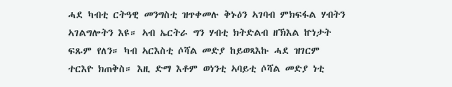ሓደ ካብቲ ርትዓዊ መንግስቲ ዝጥቀመሉ ቅኑዕን ኣገባብ ምክፍፋል ሃብትን ኣገልግሎትን እዩ። ኣብ ኤርትራ ግን ሃብቲ ክትድልብ ዘኽእል ኵነታት ፍጹም የለን። ካብ ኣርእስቲ ሶሻል መድያ ከይወጻእኩ ሓደ ዝገርም ተርእዮ ክጠቅስ። እዚ ድማ እቶም ወነንቲ ኣባይቲ ሶሻል መድያ ነቲ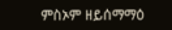ምስኦም ዘይሰማማዕ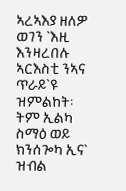ኣረኣእያ ዘለዎ ወገን `እዚ እንዛረበሉ ኣርእስቲ ንኣና ጥራይ`ዩ ዝምልከት፡ ትም ኢልካ ስማዕ ወይ ክንሰጐካ ኢና` ዝብል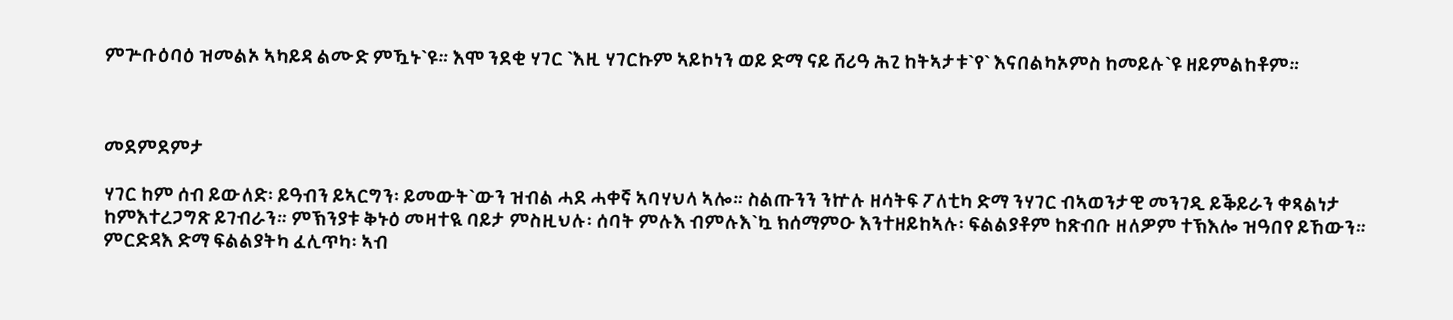ምጕቡዕባዕ ዝመልኦ ኣካይዳ ልሙድ ምዃኑ`ዩ። እሞ ንደቂ ሃገር `እዚ ሃገርኩም ኣይኮነን ወይ ድማ ናይ ሸሪዓ ሕጊ ከትኣታቱ`የ` እናበልካኦምስ ከመይሉ`ዩ ዘይምልከቶም።



መደምደምታ

ሃገር ከም ሰብ ይውለድ፡ ይዓብን ይኣርግን፡ ይመውት`ውን ዝብል ሓደ ሓቀኛ ኣባሃህላ ኣሎ። ስልጡንን ንኵሉ ዘሳትፍ ፖለቲካ ድማ ንሃገር ብኣወንታዊ መንገዲ ይቕይራን ቀጻልነታ ከምእተረጋግጽ ይገብራን። ምኽንያቱ ቅኑዕ መዛተዪ ባይታ ምስዚህሉ፡ ሰባት ምሉእ ብምሉእ`ኳ ክሰማምዑ እንተዘይከኣሉ፡ ፍልልያቶም ከጽብቡ ዘለዎም ተኽእሎ ዝዓበየ ይኸውን። ምርድዳእ ድማ ፍልልያትካ ፈሊጥካ፡ ኣብ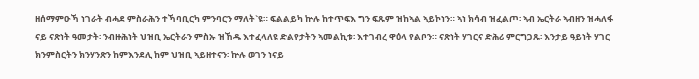ዘሰማምዑኻ ነገራት ብሓደ ምስራሕን ተኻባቢርካ ምንባርን ማለት`ዩ። ፍልልይካ ኵሉ ከተጥፍእ ግን ፍጹም ዝከኣል ኣይኮነን። ኣነ ክሳብ ዝፈልጦ፡ ኣብ ኤርትራ ኣብዘን ዝሓለፋ ናይ ናጽነት ዓመታት፡ ንብዙሕነት ህዝቢ ኤርትራን ምስኡ ዝኸዱ እተፈላለዩ ድልየታትን ኣመልኪቱ፡ እተገብረ ዋዕላ የልቦን። ናጽነት ሃገርና ድሕሪ ምርግጋጹ፡ እንታይ ዓይነት ሃገር ክንምስርትን ክንሃንጽን ከምእንደሊ ከም ህዝቢ ኣይዘተናን፡ ኵሉ ወገን ነናይ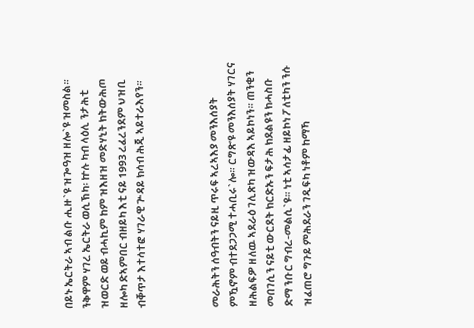በይኑ ኤርትራ ኣብ ልቡ ሒዙ`ዩ ዝጐዓዝ ዘሎ`ዩ ዝመስል። ንቅዋም ሃገረ ኤርትራ ወሲኽካ፡ ኵሉ ካብ ላዕሊ ንታሕቲ ዝወርድ ወይ ብሓኪም ከም ዝእዘዝ መድሃኒት ክትውሕጦ ዘሎካ ድኣምበር ብዘይካ እቲ ናይ 1993 ረፈረንደም ህዝቢ ብቐጥታ እተሳተፎ ሃገራዊ ጕዳይ ክሳብ ሕጂ ኣይተራእየን።



መራሕትን ሰዓብትን ናይዚ ጥሩፍ ኣረኣእያ መንእሰያት ምዃኖም ብተደጋጋሚ ተሓቢሩ`ሎ። ርግጽ’ዩ መንእሰያት ሃገርና ዘሕልፍዎ ዘለዉ ኣደራዕ ገሊጽካ ዝውዳእ ኣይኮነን። ጠንቂን መበገሲን ናይቲ ውርደት ክርድኡን ፍታሕ ክደልዩን ክሓስቡ ድማ ንቡር ግብረ-መልሲ`ዩ። ነቲ ኣሳታፊ ዘይኮነ ፖለቲካን ንሱ ዝፈጠሮ ግጉይ ምሕደራን ገዲፍካ ነቶም ከማኻ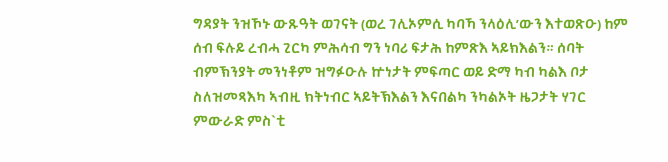ግዳያት ንዝኾኑ ውጹዓት ወገናት (ወረ ገሊኦምሲ ካባኻ ንላዕሊ’ውን እተወጽዑ) ከም ሰብ ፍሉይ ረብሓ ጊርካ ምሕሳብ ግን ነባሪ ፍታሕ ከምጽእ ኣይክእልን። ሰባት ብምኽንያት መንነቶም ዝግፉዑሉ ኵነታት ምፍጣር ወይ ድማ ካብ ካልእ ቦታ ስለዝመጻእካ ኣብዚ ክትነብር ኣይትኽእልን እናበልካ ንካልኦት ዜጋታት ሃገር ምውራድ ምስ`ቲ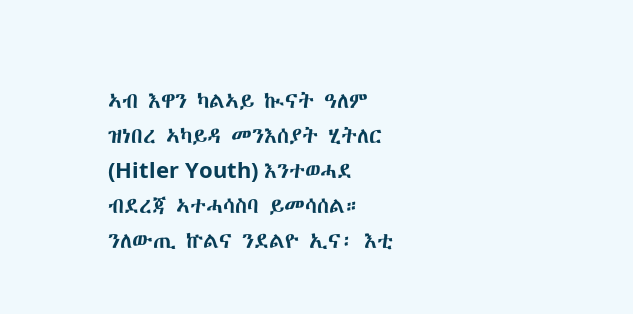ኣብ እዋን ካልኣይ ኲናት ዓለም ዝነበረ ኣካይዳ መንእሰያት ሂትለር (Hitler Youth) እንተወሓደ ብደረጃ ኣተሓሳስባ ይመሳሰል። ንለውጢ ኵልና ንደልዮ ኢና፡ እቲ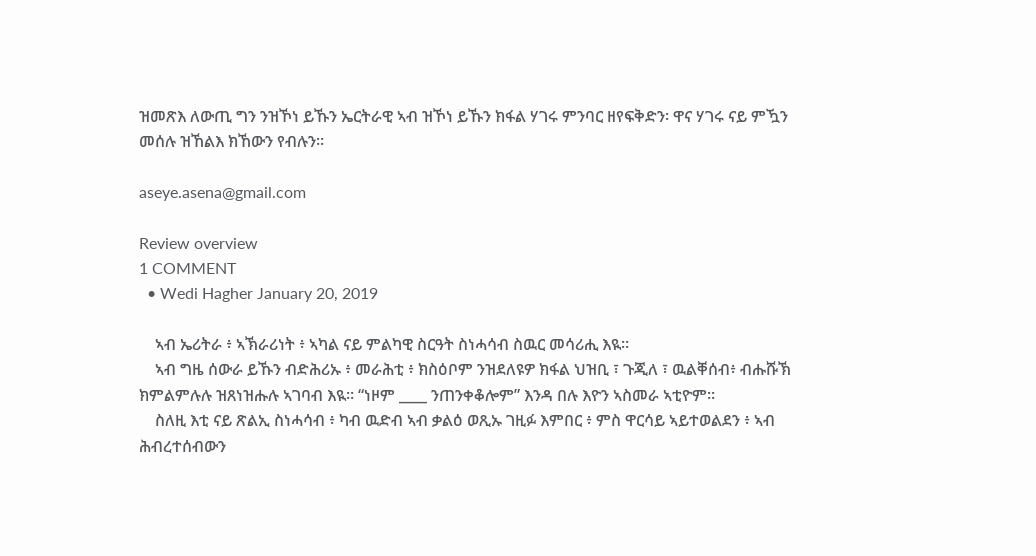ዝመጽእ ለውጢ ግን ንዝኾነ ይኹን ኤርትራዊ ኣብ ዝኾነ ይኹን ክፋል ሃገሩ ምንባር ዘየፍቅድን፡ ዋና ሃገሩ ናይ ምዃን መሰሉ ዝኸልእ ክኸውን የብሉን።

aseye.asena@gmail.com

Review overview
1 COMMENT
  • Wedi Hagher January 20, 2019

    ኣብ ኤሪትራ ፥ ኣኽራሪነት ፥ ኣካል ናይ ምልካዊ ስርዓት ስነሓሳብ ስዉር መሳሪሒ እዪ።
    ኣብ ግዜ ሰውራ ይኹን ብድሕሪኡ ፥ መራሕቲ ፥ ክስዕቦም ንዝደለዩዎ ክፋል ህዝቢ ፣ ጉጂለ ፣ ዉልቐሰብ፥ ብሑሹኽ ክምልምሉሉ ዝጸነዝሑሉ ኣገባብ እዪ። “ነዞም ____ ንጠንቀቆሎም” እንዳ በሉ እዮን ኣስመራ ኣቲዮም።
    ስለዚ እቲ ናይ ጽልኢ ስነሓሳብ ፥ ካብ ዉድብ ኣብ ቃልዕ ወጺኡ ገዚፉ እምበር ፥ ምስ ዋርሳይ ኣይተወልደን ፥ ኣብ ሕብረተሰብውን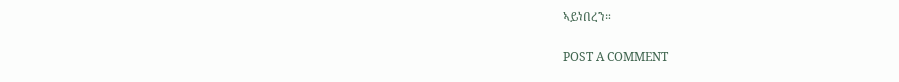ኣይነበረን።

POST A COMMENT